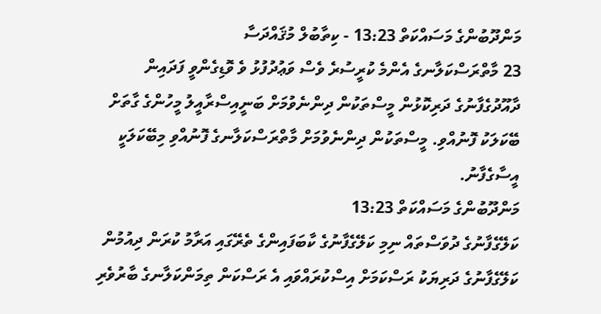މަންދޫބުންގެ މަސައްކަތް 13:23 - ކިތާބުލް މުޤައްދަސާ
23 މާތްރަސްކަލާނގެ އެންމެ ކުރީސުރެ ވެސް ވަޢުދުފުޅު ވެ ވޮޑިގެންވީ ފަދައިން ދާއޫދުގެފާނުގެ ދަރިކޮޅުން މީސްތަކުން ދިންނެވުމަށް ބަނީއިސްރާއީލު މީހުންގެ ގާތަށް ބޭކަލަކު ފޮނުއްވި. މީސްތަކުން ދިންނެވުމަށް މާތްރަސްކަލާނގެ ފޮނުއްވި މިބޭކަލަކީ އީސާގެފާނު.
މަންދޫބުންގެ މަސައްކަތް 13:23
ކަލޭގެފާނުގެ ދުވަސްތައް ނިމި ކަލޭގެފާނުގެ ކާބަފައިންގެ ތެރޭގައި އަރާމު ކުރަން ދިއުމުން ކަލޭގެފާނުގެ ދަރިޔަކު ރަސްކަމަށް އިސްކުރައްވައި އެ ރަސްކަން ތިމަންކަލާނގެ ބާރުވެރި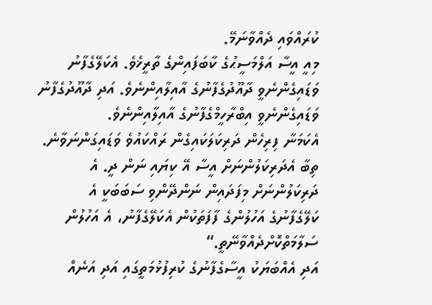ކުރައްވައި ދެއްވާނަމޭ.
މިއީ އީސާ އަލްމަސީޙުގެ ކާބަފައިންގެ ތާރީޚެވެ. އެކަލޭގެފާނު ވަޑައިގެންނެވީ ދާއޫދުގެފާނުގެ އާއިލާއިންނެވެ. އަދި ދާއޫދުގެފާނު ވަޑައިގެންނެވީ އިބްރާހީމްގެފާނުގެ އާއިލާއިންނެވެ.
އެކަމަނާ ފިރިހެން ދަރިކަލަކައިގެން ރައްކައުވެ ވަޑައިގަންނަވާނެ. ތިބާ އެދަރިކަލުންނަށް އީސާ އޭ ކިޔައި ނަން ދީ. އެ ދަރިކަލުންނަށް މިފަދައިން ނަންދޭންވި ސަބަބަކީ އެ ކަލޭގެފާނުގެ އަހުލުންގެ ފާފަތަކުން އެކަލޭގެފާނު، އެ އަހުލުން ސަލާމަތްކޮށްދެއްވާނޭތީ.“
އަދި އެއްބަޔަކު އީސާގެފާނުގެ ކުރިފުޅުމަތީގައި އަދި އަނެއް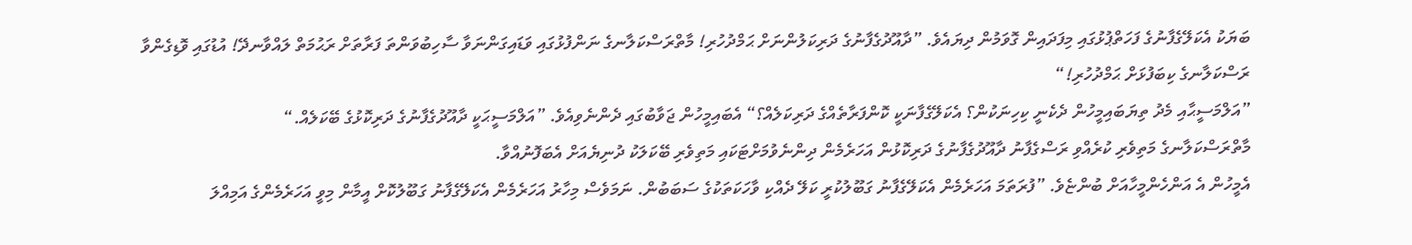ބަޔަކު އެކަލޭގެފާނުގެ ފަހަތްޕުޅުގައި މިފަދައިން ގޮވަމުން ދިޔައެވެ. ”ދާއޫދުގެފާނުގެ ދަރިކަލުންނަށް ޙަމްދުހުރި! މާތްރަސްކަލާނގެ ނަންފުޅުގައި ވަޑައިގަންނަވާ ސާހިބުވަންތަ ފަރާތަށް ރަޙުމަތް ލައްވާނދޭ! އުޑުގައި ވޮޑިގެންވާ ރަސްކަލާނގެ ކިބަފުޅަށް ޙަމްދުހުރި!“
”އަލްމަސީޙާއި މެދު ތިޔަބައިމީހުން ދެކެނީ ކިހިނަކުން؟ އެކަލޭގެފާނަކީ ކޮންފަރާތެއްގެ ދަރިކަލެއް؟“ އެބައިމީހުން ޖަވާބުގައި ދެންނެވިއެވެ. ”އަލްމަސީޙަކީ ދާއޫދުގެފާނުގެ ދަރިކޮޅުގެ ބޭކަލެއް.“
މާތްރަސްކަލާނގެ މަތިވެރި ކުރެއްވި ރަސްގެފާނު ދާއޫދުގެފާނުގެ ދަރިކޮޅުން އަހަރެމެން ދިންނެވުމަށްޓަކައި މަތިވެރި ބޭކަލަކު ދުނިޔެއަށް އެބަފޮނުއްވާ.
އެމީހުން އެ އަންހެންމީހާއަށް ބުންޏެވެ. ”ފުރަތަމަ އަހަރެމެން އެކަލޭގެފާނު ގަބޫލުކުރީ ކަލޭ ދެއްކި ވާހަކަތަކުގެ ސަބަބުން. ނަމަވެސް މިހާރު އަހަރެމެން އެކަލޭގެފާނު ގަބޫލުކޮށް އީމާން މިވީ އަހަރެމެންގެ އަމިއްލަ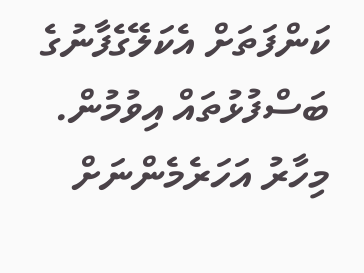ކަންފަތަށް އެކަލޭގެފާނުގެ ބަސްފުޅުތައް އިވުމުން. މިހާރު އަހަރެމެންނަށް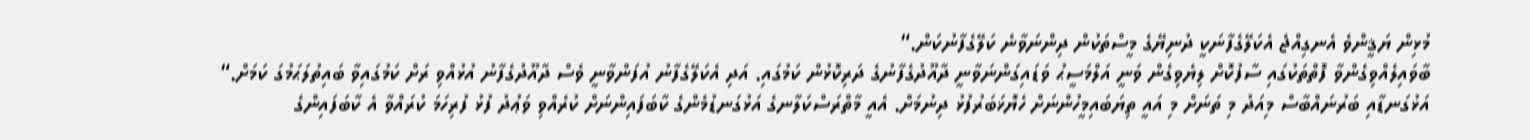މުޅިން ޔަޤީންވެ އެނގިއްޖެ އެކަލޭގެފާނަކީ ދުނިޔޭގެ މީސްތަކުން ދިންނަވާނެ ކަލޭގެފާނުކަން.“
ބާވައިލެއްވިގެންވާ ފޮތްތަކުގައި ސާފުކޮށް ލިޔެވިގެން ވަނީ އަލްމަސީޙު ވަޑައިގަންނަވާނީ ދާއޫދުގެފާނުގެ ދަރިކޮޅުން ކަމުގައި. އަދި އެކަލޭގެފާނު އުފަންވާނީ ވެސް ދާއޫދުގެފާނު އުޅުއްވި ރަށް ކަމުގައިވާ ބައިތުލަޙަމުގަ ކަމަށް.“
އަޅުގަނޑާއި ބަރުނައްބާސް މިއަދު މި ތަނަށް މި އައީ ތިޔަބައިމީހުންނަށް ހެޔޮޚަބަރުފުޅު ދިނުމަށް. އެއީ މާތްރަސްކަލާނގެ އަޅުގަނޑުމެންގެ ކާބަފައިންނަށް ކުރެއްވި ވަޢުދު ފުޅު ފުރިހަމަ ކުރައްވާ އެ ކާބަފައިންގެ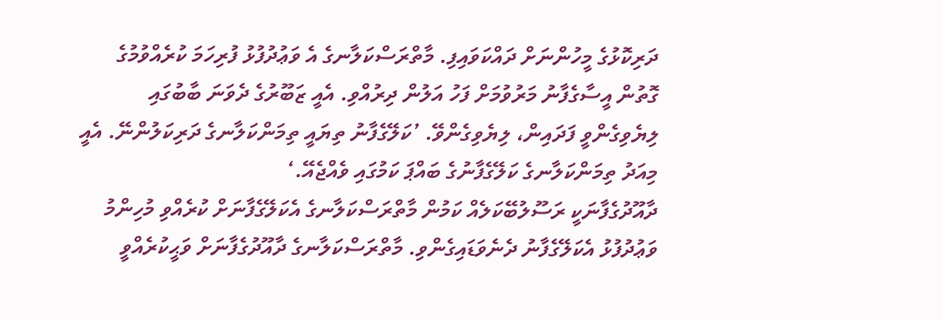ދަރިކޮޅުގެ މީހުންނަށް ދައްކަވައިފި. މާތްރަސްކަލާނގެ އެ ވަޢުދުފުޅު ފުރިހަމަ ކުރެއްވުމުގެ ގޮތުން އީސާގެފާނު މަރުވުމަށް ފަހު އަލުން ދިރުއްވި. އެއީ ޒަބޫރުގެ ދެވަނަ ބާބުގައި ލިޔެވިގެންވީ ފަދައިން، ލިޔެވިގެންވޭ. ’ކަލޭގެފާނު ތިޔައީ ތިމަންކަލާނގެ ދަރިކަލުންނޭ. އެއީ މިއަދު ތިމަންކަލާނގެ ކަލޭގެފާނުގެ ބައްޕަ ކަމުގައި ވެއްޖެއޭ.‘
ދާއޫދުގެފާނަކީ ރަސޫލުބޭކަލެއް ކަމުން މާތްރަސްކަލާނގެ އެކަލޭގެފާނަށް ކުރެއްވި މުހިންމު ވަޢުދުފުޅު އެކަލޭގެފާނު ދެނެވަޑައިގެންވި. މާތްރަސްކަލާނގެ ދާއޫދުގެފާނަށް ވަޙީކުރެއްވީ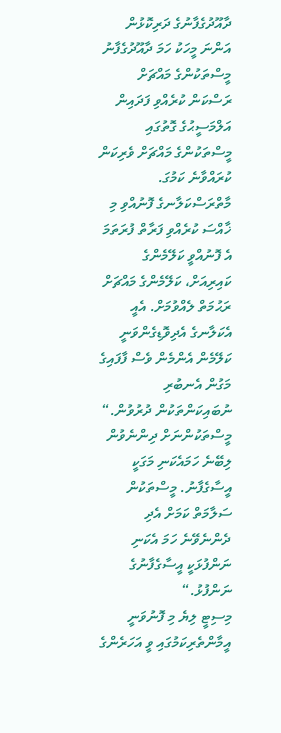ދާއޫދުގެފާނުގެ ދަރިކޮޅުން އަންނަ މީހަކު ހަމަ ދާއޫދުގެފާނު މީސްތަކުންގެ މައްޗަށް ރަސްކަން ކުރެއްވި ފަދައިން އަލްމަސީޙުގެ ގޮތުގައި މީސްތަކުންގެ މައްޗަށް ވެރިކަން ކުރައްވާނެ ކަމުގަ.
މާތްރަސްކަލާނގެ ފޮނުއްވި މި ޚާއްސަ ކުރެއްވި ފަރާތް ފުރަތަމަ އެ ފޮނުއްވީ ކަލޭމެންގެ ކައިރިއަށް، ކަލޭމެންގެ މައްޗަށް ރަޙުމަތް ލެއްވުމަށް. އެއީ އެކަލާނގެ އެދިވޮޑިގެންވަނީ ކަލޭމެން އެންމެން ވެސް ފާފައިގެ މަގުން އެނބުރި ނުބައިކަންތަކުން ދުރުވުން.“
މީސްތަކުންނަށް ދިންނެވުން ލިބޭނެ ހަމައެކަނި މަގަކީ އީސާގެފާނު. މީސްތަކުން ސަލާމަތް ކަމަށް އެދި ދެންނެވޭނެ ހަމަ އެކަނި ނަންފުޅަކީ އީސާގެފާނުގެ ނަންފުޅު.“
މިސިޓީ ލިޔެ މި ފޮނުވަނީ އީމާންތެރިކަމުގައި ވީ އަހަރެންގެ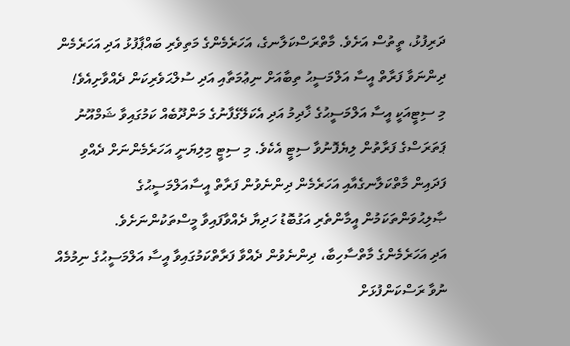ދަރިފުޅު، ތީތުސް އަށެވެ. މާތްރަސްކަލާނގެ، އަހަރެމެންގެ މަތިވެރި ބައްޕާފުޅު އަދި އަހަރެމެން ދިންނަވާ ފަރާތް އީސާ އަލްމަސީޙު ތިބާއަށް ނިޢުމަތާއި އަދި ސުލްޙަވެރިކަން ދެއްވާށިއެވެ!
މި ސިޓީއަކީ އީސާ އަލްމަސީޙުގެ ޚާދިމު އަދި އެކަލޭގެފާނުގެ މަންދޫބެއް ކަމުގައިވާ ޝަމްއޫނު ޕަތަރަސްގެ ފަރާތުން ލިޔެފޮނުވާ ސިޓީ އެކެވެ. މި ސިޓީ މިލިޔަނީ އަހަރެމެންނަށް ދެއްވި ފަދައިން މާތްކަލާނގެއާއި އަހަރެމެން ދިންނެވުން ފަރާތް އީސާއަލްމަސީޙުގެ ޞާލިޙުވަންތަކަމުން އީމާންތެރި އަގުބޮޑު ހަދިޔާ ދެއްވާފައިވާ މީސްތަކުންނަށެވެ.
އަދި އަހަރެމެންގެ މާތްސާހިބާ، ދިންނެވުން ދެއްވާ ފަރާތްކަމުގައިވާ އީސާ އަލްމަސީޙުގެ ނިމުމެއް ނުވާ ރަސްކަންފުޅަށް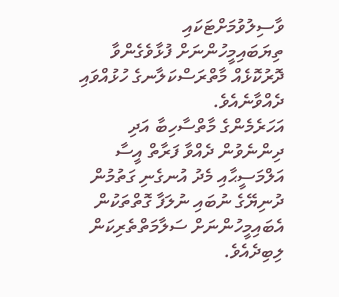ވާސިލުވުމަށްޓަކައި ތިޔަބައިމީހުންނަށް ފުޅާވެގެންވާ ދޮރުކޮޅެއް މާތްރަސްކަލާނގެ ހުޅުއްވައި ދެއްވާނެއެވެ.
އަހަރެމެންގެ މާތްސާހިބާ އަދި ދިންނެވުން ދެއްވާ ފަރާތް އީސާ އަލްމަސީޙާއި މެދު އުނގެނި ގަތުމުން ދުނިޔޭގެ ނުބައި ނުލަފާ ގޮތްތަކުން އެބައިމީހުންނަށް ސަލާމަތްތެރިކަން ލިބިދެއެވެ.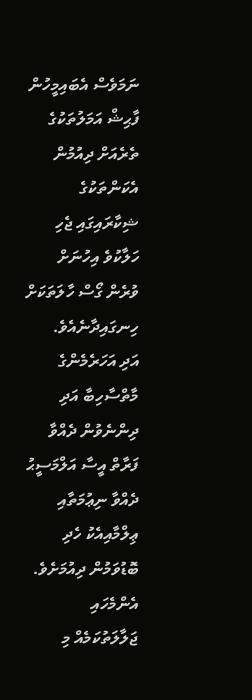ނަމަވެސް އެބައިމީހުން ފާޙިޝް އަމަލުތަކުގެ ތެރެއަށް ދިއުމުން އެކަންތަކުގެ ޝިކާރައިގައި ޖެހި ހަލާކުވެ އިހުނަށް ވުރެން ގޯސް ހާލަތަކަށް ހިނގައިދާނެއެވެ.
އަދި އަހަރެމެންގެ މާތްސާހިބާ އަދި ދިންނެވުން ދެއްވާ ފަރާތް އީސާ އަލްމަސީޙު ދެއްވާ ނިޢުމަތާއި ޢިލްމާއިއެކު ހެދި ބޮޑުވަމުން ދިއުމަށެވެ. އެންމެހައި ޖަލާލަތުކަމެއް މި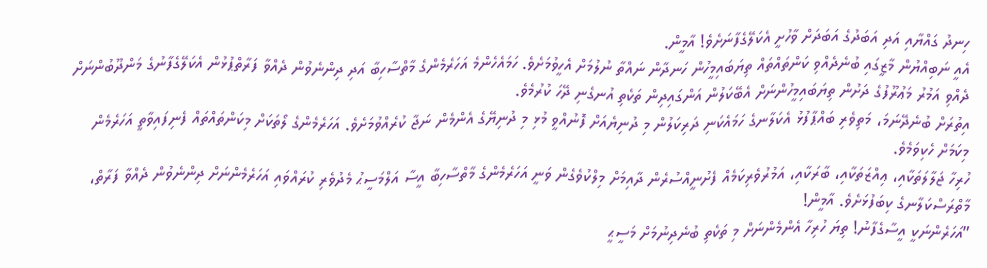ހިނދު ގައްޔާއި އަދި އަބަދުގެ އަބަދަށް ވާހުށީ އެކަލޭގެފާނަށެވެ! އާމީން.
އެއީ ނަބިއްޔުން މާޒީގައި ބުނެދެއްވި ކަންތައްތައް ތިޔަބައިމީހުން ހަނދާން ނައްތާ ނުލުމަށް އެހީވުމަށެވެ. ހަމައެހެންމެ އަހަރެމެންގެ މާތްސާހިބާ އަދި ދިންނެވުން ދެއްވާ ފަރާތްޕުޅުން އެކަލޭގެފާނުގެ މަންދޫބުންނަށް ދެއްވި އަމުރު މަޢުރޫފުގެ ދަށުން ތިޔަބައިމީހުންނަށް އެބޭކަލުން އަންގައިދިން ތަކެތި އުނގެނި ދޭހަ ކުރުމެވެ.
އިތުރަށް ބުނެދޭނަމަ، މަތިވެރި ބައްޕާފުޅު އެކަލާނގެ ހަމައެކަނި ދަރިކަލުން މި ދުނިޔެއަށް ފޮނުއްވީ މުޅި މި ދުނިޔޭގެ އެންމެން ނަޖާ ކުރެއްވުމަށެވެ. އަހަރެމެންގެ ލޯތަކަށް މިކަންތައްތައް ފެނިފައިވާތީ އަހަރެމެން މިކަމަށް ހެކިވަމެވެ.
ހުރިހާ ޖަލާލަތަކާއި، ޢިއްޒަތަކާއި، ބާރަކާއި، އަމުރުވެރިކަމެއް ފެށުނީއްސުރެން ދާއިމަށް މިލްކުވެގެން ވަނީ އަހަރެމެންގެ މާތްސާހިބާ އީސާ އަލްމަސީޙު މެދުވެރި ކުރައްވައި އަހަރެމެންނަށް ދިންނެވުން ދެއްވާ ފަރާތް، މާތްރަސްކަލާނގެ ކިބަފުޅަށެވެ. އާމީން!
”އަހަރެންނަކީ އީސާގެފާނު! ތިޔަ ހުރިހާ އެންމެންނަށް މި ތަކެތި ބުނެދިނުމަށް މަސީޙީ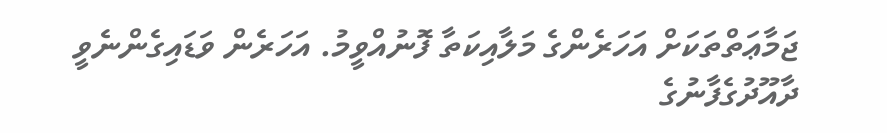ޖަމާޢަތްތަކަށް އަހަރެންގެ މަލާއިކަތާ ފޮނުއްވީމު. އަހަރެން ވަޑައިގެންނެވީ ދާއޫދުގެފާނުގެ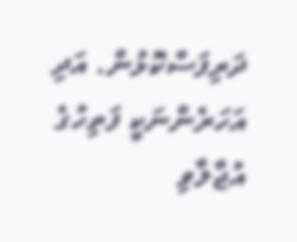ދަރިފަސްކޮޅުން. އަދި އަހަރެންނަކީ ފަތިހުގެ އުޖާލާވި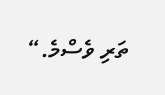ތަރި ވެސްމެ.“